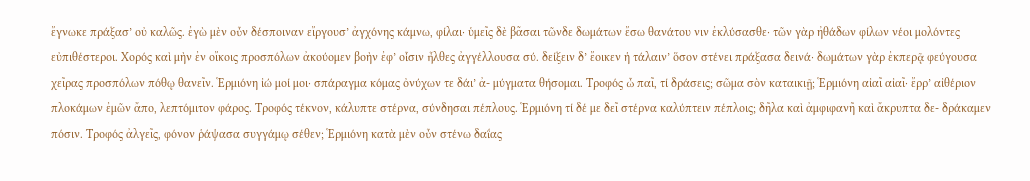ἔγνωκε πράξασ’ οὐ καλῶς. ἐγὼ μὲν οὖν δέσποιναν εἴργουσ’ ἀγχόνης κάμνω, φίλαι· ὑμεῖς δὲ βᾶσαι τῶνδε δωμάτων ἔσω θανάτου νιν ἐκλύσασθε· τῶν γὰρ ἠθάδων φίλων νέοι μολόντες εὐπιθέστεροι. Χορός καὶ μὴν ἐν οἴκοις προσπόλων ἀκούομεν βοὴν ἐφ’ οἷσιν ἦλθες ἀγγέλλουσα σύ. δείξειν δ’ ἔοικεν ἡ τάλαιν’ ὅσον στένει πράξασα δεινά· δωμάτων γὰρ ἐκπερᾷ φεύγουσα χεῖρας προσπόλων πόθῳ θανεῖν. Ἑρμιόνη ἰώ μοί μοι· σπάραγμα κόμας ὀνύχων τε δάι’ ἀ- μύγματα θήσομαι. Τροφός ὦ παῖ, τί δράσεις; σῶμα σὸν καταικιῇ; Ἑρμιόνη αἰαῖ αἰαῖ· ἔρρ’ αἰθέριον πλοκάμων ἐμῶν ἄπο, λεπτόμιτον φάρος. Τροφός τέκνον, κάλυπτε στέρνα, σύνδησαι πέπλους. Ἑρμιόνη τί δέ με δεῖ στέρνα καλύπτειν πέπλοις; δῆλα καὶ ἀμφιφανῆ καὶ ἄκρυπτα δε- δράκαμεν πόσιν. Τροφός ἀλγεῖς, φόνον ῥάψασα συγγάμῳ σέθεν; Ἑρμιόνη κατὰ μὲν οὖν στένω δαΐας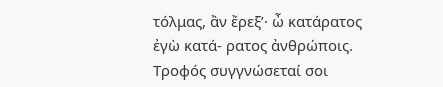τόλμας, ἂν ἔρεξ’· ὦ κατάρατος ἐγὼ κατά- ρατος ἀνθρώποις. Τροφός συγγνώσεταί σοι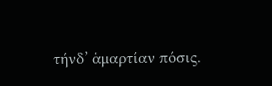τήνδ’ ἁμαρτίαν πόσις.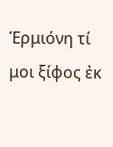Ἑρμιόνη τί μοι ξίφος ἐκ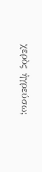χερὸς ἠγρεύσω;